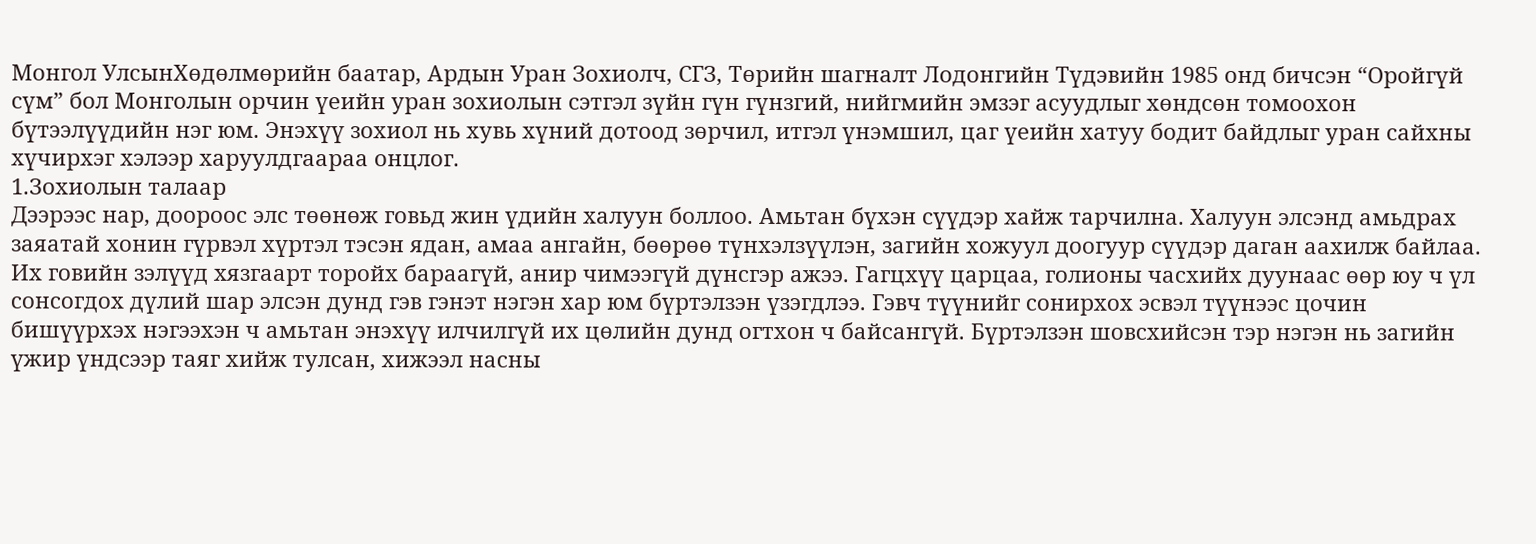Монгол УлсынХөдөлмөрийн баатар, Ардын Уран Зохиолч, СГЗ, Төрийн шагналт Лодонгийн Түдэвийн 1985 онд бичсэн “Оройгүй сүм” бол Монголын орчин үеийн уран зохиолын сэтгэл зүйн гүн гүнзгий, нийгмийн эмзэг асуудлыг хөндсөн томоохон бүтээлүүдийн нэг юм. Энэхүү зохиол нь хувь хүний дотоод зөрчил, итгэл үнэмшил, цаг үеийн хатуу бодит байдлыг уран сайхны хүчирхэг хэлээр харуулдгаараа онцлог.
1.Зохиолын талаар
Дээрээс нар, доороос элс төөнөж говьд жин үдийн халуун боллоо. Амьтан бүхэн сүүдэр хайж тарчилна. Халуун элсэнд амьдрах заяатай хонин гүрвэл хүртэл тэсэн ядан, амаа ангайн, бөөрөө түнхэлзүүлэн, загийн хожуул доогуур сүүдэр даган аахилж байлаа. Их говийн зэлүүд хязгаарт торойх бараагүй, анир чимээгүй дүнсгэр ажээ. Гагцхүү царцаа, голионы часхийх дуунаас өөр юу ч үл сонсогдох дүлий шар элсэн дунд гэв гэнэт нэгэн хар юм бүртэлзэн үзэгдлээ. Гэвч түүнийг сонирхох эсвэл түүнээс цочин бишүүрхэх нэгээхэн ч амьтан энэхүү илчилгүй их цөлийн дунд огтхон ч байсангүй. Бүртэлзэн шовсхийсэн тэр нэгэн нь загийн үжир үндсээр таяг хийж тулсан, хижээл насны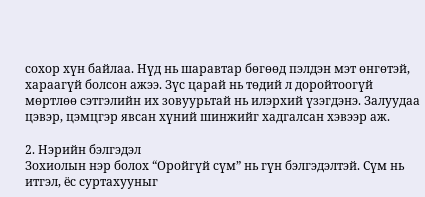сохор хүн байлаа. Нүд нь шаравтар бөгөөд пэлдэн мэт өнгөтэй, хараагүй болсон ажээ. Зүс царай нь төдий л доройтоогүй мөртлөө сэтгэлийн их зовуурьтай нь илэрхий үзэгдэнэ. Залуудаа цэвэр, цэмцгэр явсан хүний шинжийг хадгалсан хэвээр аж.

2. Нэрийн бэлгэдэл
Зохиолын нэр болох “Оройгүй сүм” нь гүн бэлгэдэлтэй. Сүм нь итгэл, ёс суртахууныг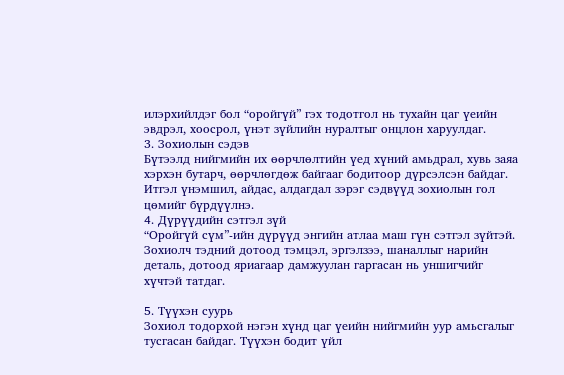илэрхийлдэг бол “оройгүй” гэх тодотгол нь тухайн цаг үеийн эвдрэл, хоосрол, үнэт зүйлийн нуралтыг онцлон харуулдаг.
3. Зохиолын сэдэв
Бүтээлд нийгмийн их өөрчлөлтийн үед хүний амьдрал, хувь заяа хэрхэн бутарч, өөрчлөгдөж байгааг бодитоор дүрсэлсэн байдаг. Итгэл үнэмшил, айдас, алдагдал зэрэг сэдвүүд зохиолын гол цөмийг бүрдүүлнэ.
4. Дүрүүдийн сэтгэл зүй
“Оройгүй сүм”-ийн дүрүүд энгийн атлаа маш гүн сэтгэл зүйтэй. Зохиолч тэдний дотоод тэмцэл, эргэлзээ, шаналлыг нарийн деталь, дотоод яриагаар дамжуулан гаргасан нь уншигчийг хүчтэй татдаг.

5. Түүхэн суурь
Зохиол тодорхой нэгэн хүнд цаг үеийн нийгмийн уур амьсгалыг тусгасан байдаг. Түүхэн бодит үйл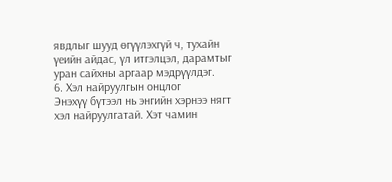явдлыг шууд өгүүлэхгүй ч, тухайн үеийн айдас, үл итгэлцэл, дарамтыг уран сайхны аргаар мэдрүүлдэг.
6. Хэл найруулгын онцлог
Энэхүү бүтээл нь энгийн хэрнээ нягт хэл найруулгатай. Хэт чамин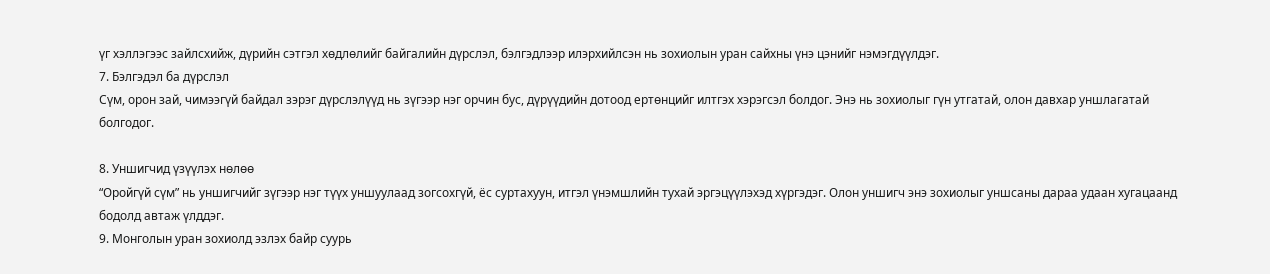үг хэллэгээс зайлсхийж, дүрийн сэтгэл хөдлөлийг байгалийн дүрслэл, бэлгэдлээр илэрхийлсэн нь зохиолын уран сайхны үнэ цэнийг нэмэгдүүлдэг.
7. Бэлгэдэл ба дүрслэл
Сүм, орон зай, чимээгүй байдал зэрэг дүрслэлүүд нь зүгээр нэг орчин бус, дүрүүдийн дотоод ертөнцийг илтгэх хэрэгсэл болдог. Энэ нь зохиолыг гүн утгатай, олон давхар уншлагатай болгодог.

8. Уншигчид үзүүлэх нөлөө
“Оройгүй сүм” нь уншигчийг зүгээр нэг түүх уншуулаад зогсохгүй, ёс суртахуун, итгэл үнэмшлийн тухай эргэцүүлэхэд хүргэдэг. Олон уншигч энэ зохиолыг уншсаны дараа удаан хугацаанд бодолд автаж үлддэг.
9. Монголын уран зохиолд эзлэх байр суурь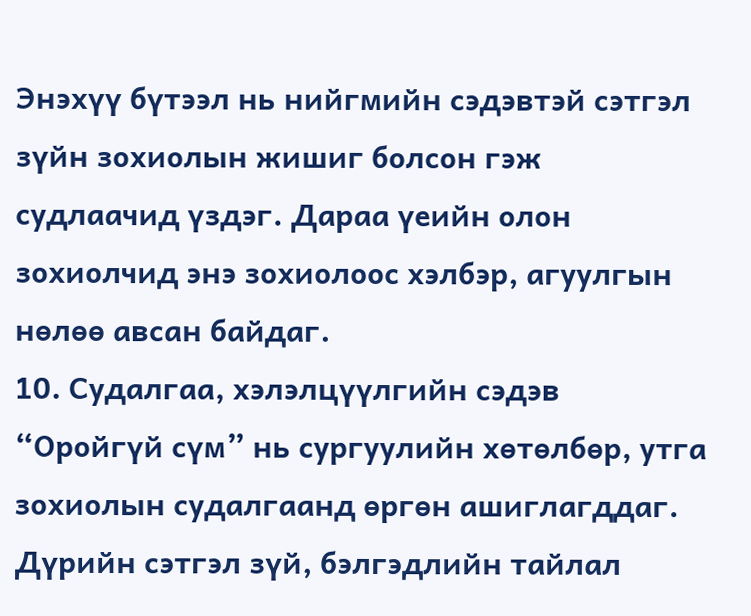Энэхүү бүтээл нь нийгмийн сэдэвтэй сэтгэл зүйн зохиолын жишиг болсон гэж судлаачид үздэг. Дараа үеийн олон зохиолчид энэ зохиолоос хэлбэр, агуулгын нөлөө авсан байдаг.
10. Судалгаа, хэлэлцүүлгийн сэдэв
“Оройгүй сүм” нь сургуулийн хөтөлбөр, утга зохиолын судалгаанд өргөн ашиглагддаг. Дүрийн сэтгэл зүй, бэлгэдлийн тайлал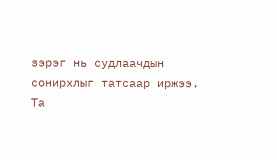зэрэг нь судлаачдын сонирхлыг татсаар иржээ.
Та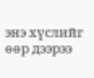энэ хүслийг өөр дээрээ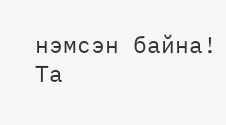нэмсэн байна!
Та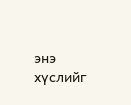энэ хүслийг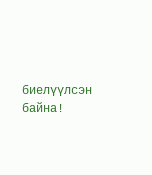биелүүлсэн байна!